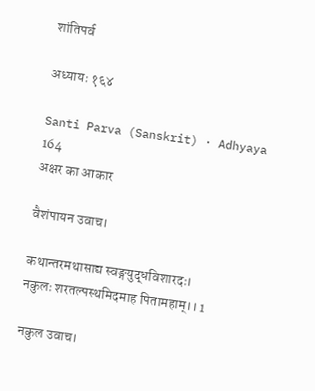शांतिपर्व

अध्यायः १६४

Santi Parva (Sanskrit) · Adhyaya 164
अक्षर का आकार

वैशंपायन उवाच।

कथान्तरमथासाद्य स्वङ्गयुद्धविशारदः।
नकुलः शरतल्पस्थमिदमाह पितामहाम्।। 1

नकुल उवाच।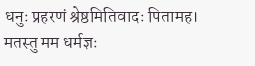धनुः प्रहरणं श्रेष्ठमितिवादः पितामह।
मतस्तु मम धर्मज्ञः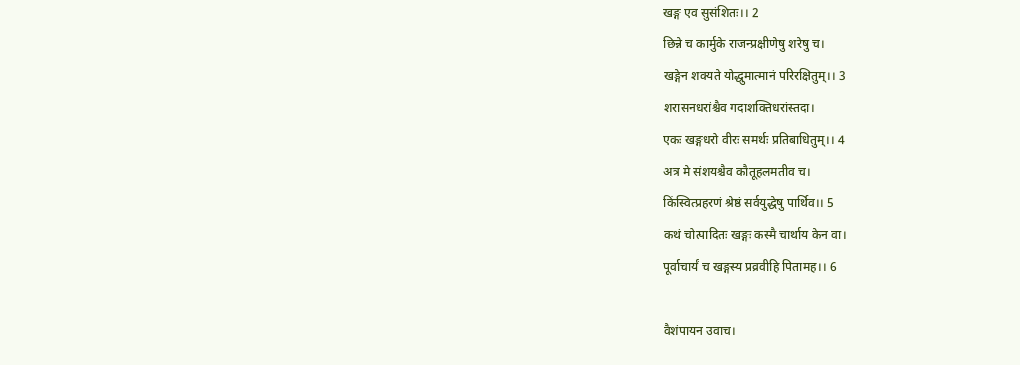खङ्ग एव सुसंशितः।। 2
छिन्ने च कार्मुके राजन्प्रक्षीणेषु शरेषु च।
खङ्गेन शक्यते योद्धुमात्मानं परिरक्षितुम्।। 3
शरासनधरांश्चैव गदाशक्तिधरांस्तदा।
एकः खङ्गधरो वीरः समर्थः प्रतिबाधितुम्।। 4
अत्र मे संशयश्चैव कौतूहलमतीव च।
किंस्वित्प्रहरणं श्रेष्ठं सर्वयुद्धेषु पार्थिव।। 5
कथं चोत्पादितः खङ्गः कस्मै चार्थाय केन वा।
पूर्वाचार्यं च खङ्गस्य प्रव्रवीहि पितामह।। 6

वैशंपायन उवाच।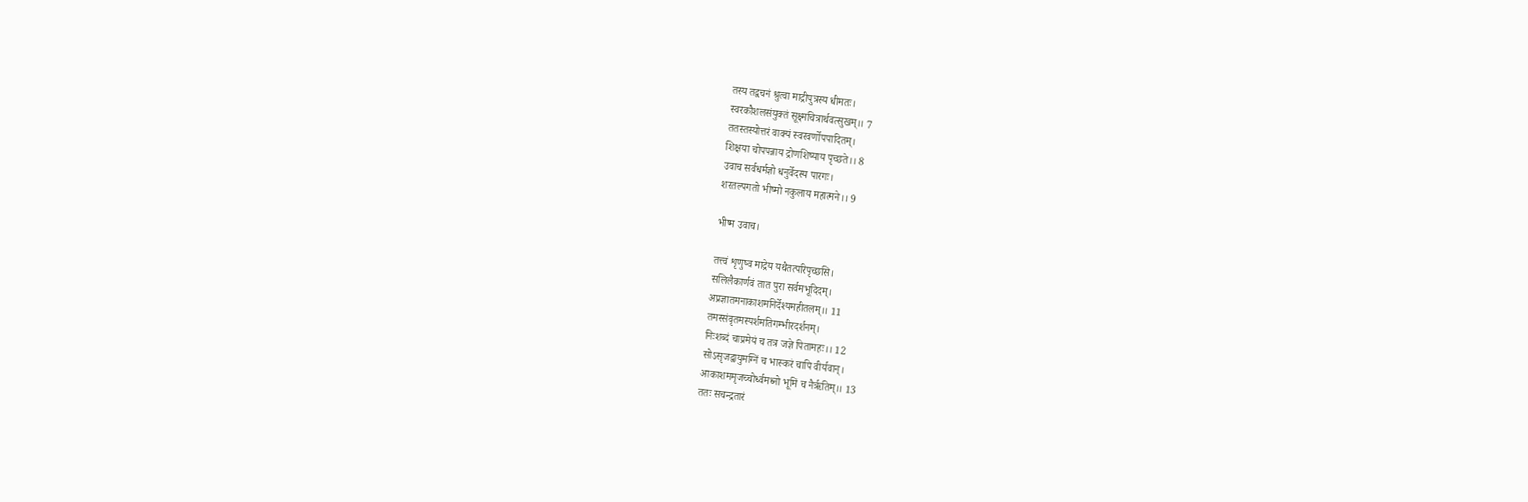तस्य तद्वचनं श्रुत्वा माद्रीपुत्रस्य धीमतः।
स्वरकौशलसंयुक्तं सूक्ष्मचित्रार्थवत्सुखम्।। 7
ततस्तस्योत्तरं वाक्यं स्वरवर्णोपपादितम्।
शिक्षया चोपपन्नाय द्रोणशिष्याय पृच्छते।। 8
उवाच सर्वधर्मज्ञो धनुर्वेदस्य पारगः।
शरतल्पगतो भीष्मो नकुलाय महात्मने।। 9

भीष्म उवाच।

तत्त्वं शृणुष्व माद्रेय यथैतत्परिपृच्छसि।
सलिलैकार्णवं तात पुरा सर्वमभूदिदम्।
अप्रज्ञातमनाकाशमनिर्देश्यमहीतलम्।। 11
तमस्संवृतमस्पर्शमतिगम्भीरदर्शनम्।
निःशब्दं चाप्रमेयं च तत्र जज्ञे पितामहः।। 12
सोऽसृजद्वायुमग्निं च भास्करं चापि वीर्यवान्।
आकाशममृजच्चोर्ध्वमध्नो भूमिं च नैर्ऋतिम्।। 13
ततः सचन्द्रतारं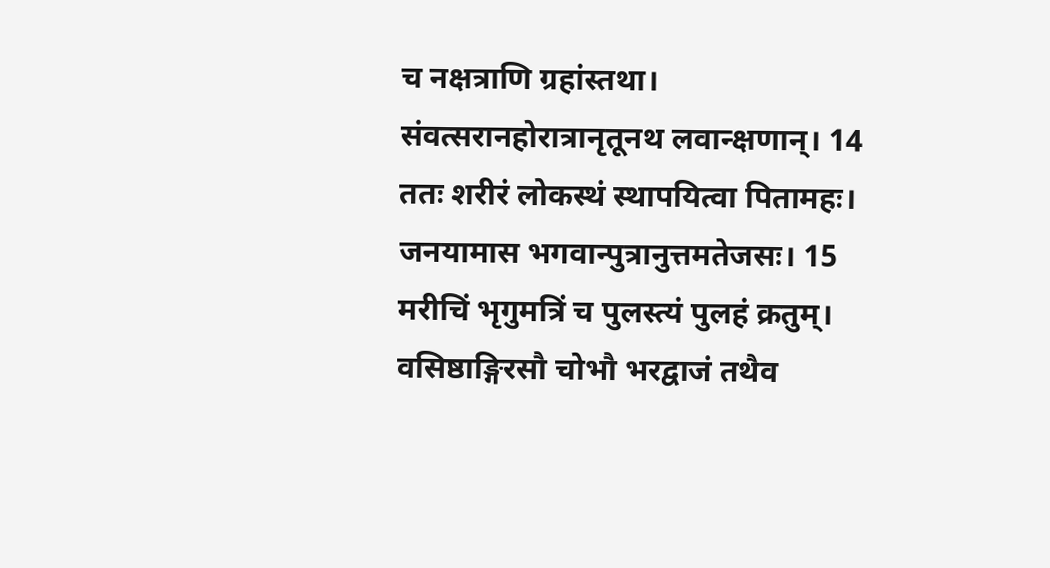च नक्षत्राणि ग्रहांस्तथा।
संवत्सरानहोरात्रानृतूनथ लवान्क्षणान्। 14
ततः शरीरं लोकस्थं स्थापयित्वा पितामहः।
जनयामास भगवान्पुत्रानुत्तमतेजसः। 15
मरीचिं भृगुमत्रिं च पुलस्त्यं पुलहं क्रतुम्।
वसिष्ठाङ्गिरसौ चोभौ भरद्वाजं तथैव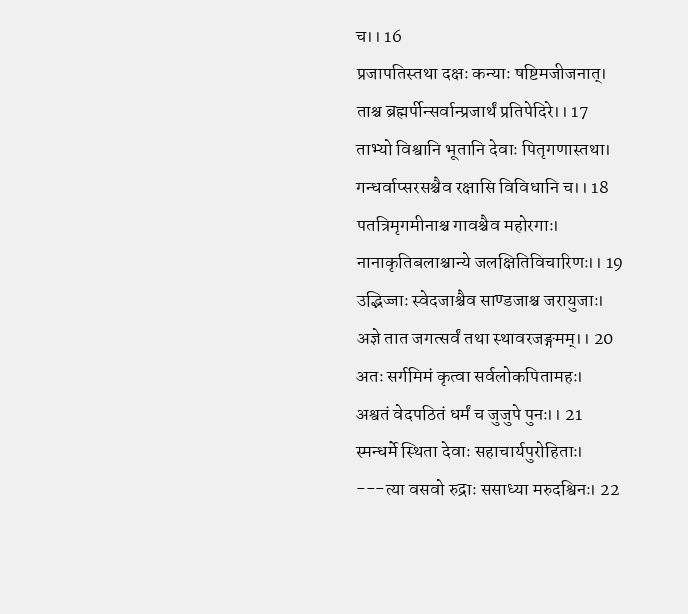च।। 16
प्रजापतिस्तथा दक्षः कन्याः षष्टिमजीजनात्।
ताश्च ब्रह्मर्पीन्सर्वान्प्रजार्थं प्रतिपेदिरे।। 17
ताभ्यो विश्वानि भूतानि देवाः पितृगणास्तथा।
गन्धर्वाप्सरसश्चैव रक्षासि विविधानि च।। 18
पतत्रिमृगमीनाश्च गावश्चैव महोरगाः।
नानाकृतिबलाश्चान्ये जलक्षितिविचारिणः।। 19
उद्भिज्जाः स्वेदजाश्चैव साण्डजाश्च जरायुजाः।
अज्ञे तात जगत्सर्वं तथा स्थावरजङ्गमम्।। 20
अतः सर्गमिमं कृत्वा सर्वलोकपितामहः।
अश्वतं वेदपठितं धर्मं च जुजुपे पुनः।। 21
स्मन्धर्मे स्थिता देवाः सहाचार्यपुरोहिताः।
---त्या वसवो रुद्राः ससाध्या मरुदश्विनः। 22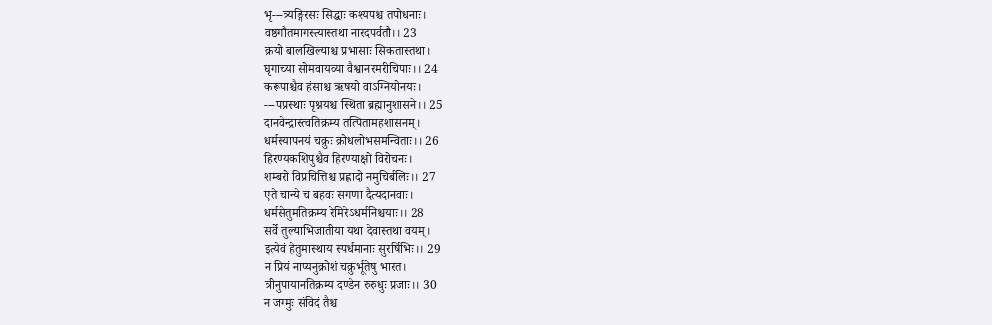भृ---त्र्यङ्गिरसः सिद्धाः कश्यपश्च तपोधनाः।
वष्ठगौतमागस्त्यास्तथा नारदपर्वतौ।। 23
क्रयो बालखिल्याश्च प्रभासाः सिकतास्तथा।
घृगाच्या सोमवायव्या वैश्वानरमरीचिपाः।। 24
करूपाश्चैव हंसाश्च ऋषयो वाऽग्नियोनयः।
---पप्रस्थाः पृश्नयश्च स्थिता ब्रह्मानुशासने।। 25
दानवेन्द्रास्त्वतिक्रम्य तत्पितामहशासनम्।
धर्मस्यापनयं चक्रुः क्रोधलोभसमन्विताः।। 26
हिरण्यकशिपुश्चैव हिरण्याक्षो विरोचनः।
शम्बरो विप्रचित्तिश्च प्रह्लादो नमुचिर्बलिः।। 27
एते चान्ये च बहवः सगणा दैत्यदानवाः।
धर्मसेतुमतिक्रम्य रेमिरेऽधर्मनिश्चयाः।। 28
सर्वे तुल्याभिजातीया यथा देवास्तथा वयम्।
इत्येवं हेतुमास्थाय स्पर्धमानाः सुरर्षिभिः।। 29
न प्रियं नाप्यनुक्रोशं चक्रुर्भूतेषु भारत।
त्रीनुपायानतिक्रम्य दण्डेन रुरुधुः प्रजाः।। 30
न जग्मुः संविदं तैश्च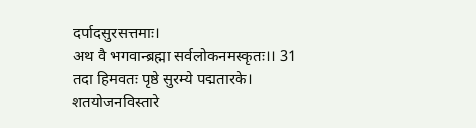दर्पादसुरसत्तमाः।
अथ वै भगवान्ब्रह्मा सर्वलोकनमस्कृतः।। 31
तदा हिमवतः पृष्ठे सुरम्ये पद्मतारके।
शतयोजनविस्तारे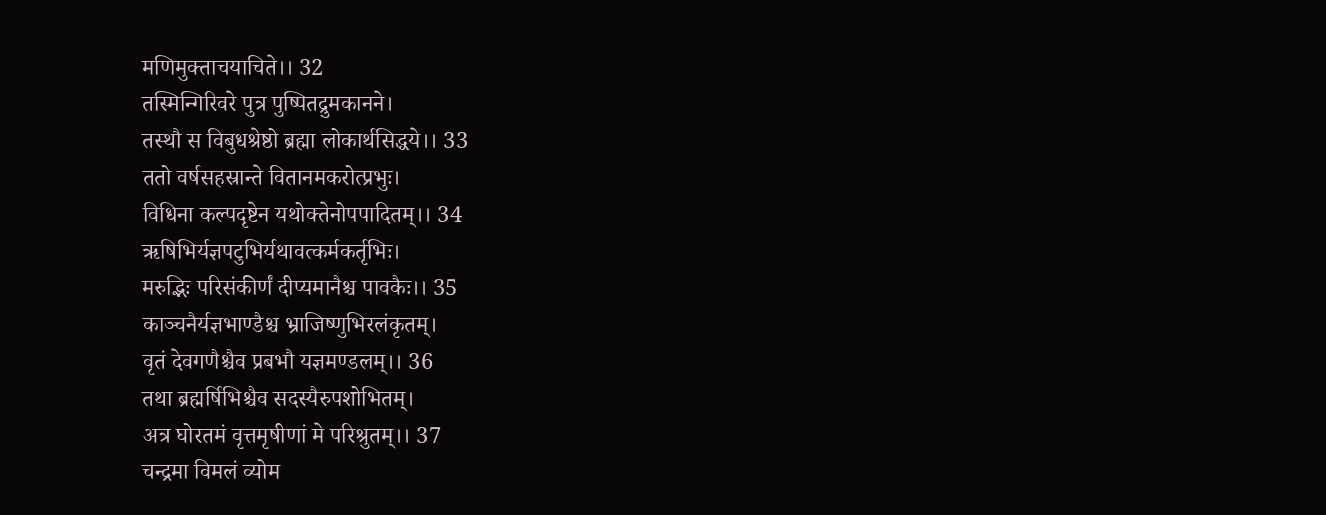मणिमुक्ताचयाचिते।। 32
तस्मिन्गिरिवरे पुत्र पुष्पितद्रुमकानने।
तस्थौ स विबुधश्रेष्ठो ब्रह्मा लोकार्थसिद्धये।। 33
ततो वर्षसहस्रान्ते वितानमकरोत्प्रभुः।
विधिना कल्पदृष्टेन यथोक्तेनोपपादितम्।। 34
ऋषिभिर्यज्ञपटुभिर्यथावत्कर्मकर्तृभिः।
मरुद्भिः परिसंकीर्णं दीप्यमानैश्च पावकैः।। 35
काञ्चनैर्यज्ञभाण्डैश्च भ्राजिष्णुभिरलंकृतम्।
वृतं देवगणैश्चैव प्रबभौ यज्ञमण्डलम्।। 36
तथा ब्रह्मर्षिभिश्चैव सदस्यैरुपशोभितम्।
अत्र घोरतमं वृत्तमृषीणां मे परिश्रुतम्।। 37
चन्द्रमा विमलं व्योम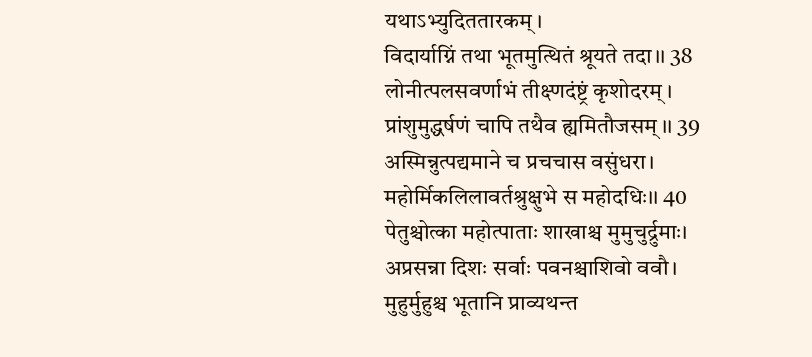यथाऽभ्युदिततारकम्।
विदार्याग्निं तथा भूतमुत्थितं श्रूयते तदा।। 38
लोनीत्पलसवर्णाभं तीक्ष्णदंष्ट्रं कृशोदरम्।
प्रांशुमुद्धर्षणं चापि तथैव ह्यमितौजसम्।। 39
अस्मिन्नुत्पद्यमाने च प्रचचास वसुंधरा।
महोर्मिकलिलावर्तश्रुक्षुभे स महोदधिः।। 40
पेतुश्चोत्का महोत्पाताः शाखाश्च मुमुचुर्द्रुमाः।
अप्रसन्ना दिशः सर्वाः पवनश्चाशिवो ववौ।
मुहुर्मुहुश्च भूतानि प्राव्यथन्त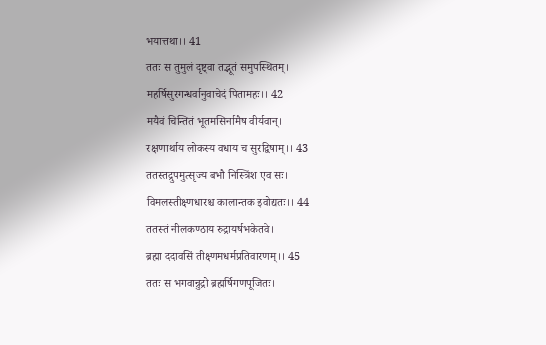भयात्तथा।। 41
ततः स तुमुलं दृष्ट्वा तद्भूतं समुपस्थितम्।
महर्षिसुरगन्धर्वानुवाचेदं पितामहः।। 42
मयैवं चिन्तितं भूतमसिर्नामैष वीर्यवान्।
रक्षणार्थाय लोकस्य वधाय च सुरद्विषाम्।। 43
ततस्तद्रुपमुत्सृज्य बभौ निस्त्रिंश एव सः।
विमलस्तीक्ष्णधारश्च कालान्तक इवोद्यतः।। 44
ततस्तं नीलकण्ठाय रुद्रायर्षभकेतवे।
ब्रह्मा ददावसिं तीक्ष्णमधर्मप्रतिवारणम्।। 45
ततः स भगवान्रुद्रो ब्रह्मर्षिगणपूजितः।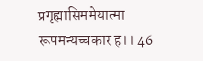प्रगृह्मासिममेयात्मा रूपमन्यच्चकार ह।। 46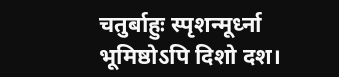चतुर्बाहुः स्पृशन्मूर्ध्ना भूमिष्ठोऽपि दिशो दश।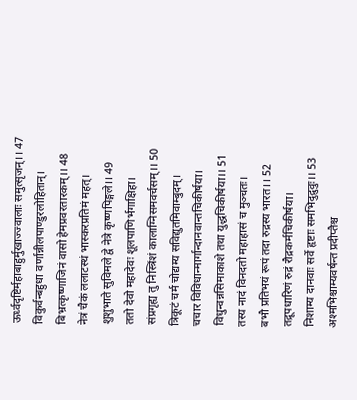ऊर्ध्वदृष्टिर्महाबाहुर्मुखाज्ज्वालाः समुत्सृजन्।। 47
विकुर्वन्बहुधा वर्णान्नीलपाण्डुरलोहितान्।
बिभ्रत्कृष्णाजिनं वासो हेमप्रवरतारकम्।। 48
नेत्रं चैकं ललाटस्थं भास्करप्रतिमं महत्।
शुशुभाते सुविमले द्वे नेत्रे कृष्णपिङ्गले।। 49
ततो देवो महादेवः शूलपाणिर्भगाक्षिहा।
संप्रगृह्य तु निस्त्रिंशं कालाग्निसमवर्चसम्।। 50
त्रिकूटं चर्म चोद्यम्य सविद्युतमिवाम्बुदम्।
चचार विविधान्मार्गान्दानवान्तचिकीर्षया।
विधुन्वन्नसिमाकाशे तथा युद्धचिकीर्षया।। 51
तस्य नादं विनदतो महाहासं च मुञ्चतः।
बभौ प्रतिभयं रूपं तदा रुद्रस्य भारत।। 52
तद्रूपधारिणं रुद्रं रौद्रकर्मचिकीर्षया।
निशाम्य दानवाः सर्वे हृष्टाः समभिदुद्रुवुः।। 53
अश्मभिश्चाम्यवर्षन्त प्रदीप्तैश्च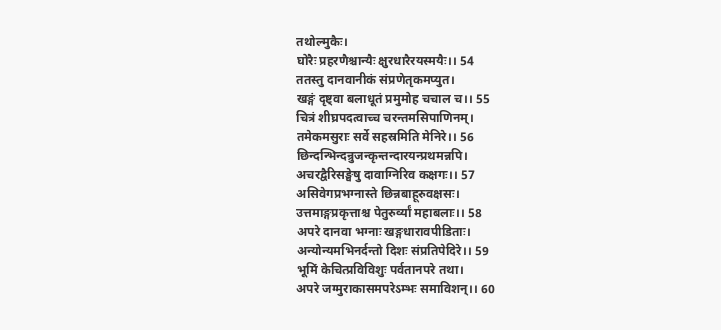तथोल्मुकैः।
घोरैः प्रहरणैश्चान्यैः क्षुरधारैरयस्मयैः।। 54
ततस्तु दानवानीकं संप्रणेतृकमप्युत।
खङ्गं दृष्ट्वा बलाधूतं प्रमुमोह चचाल च।। 55
चित्रं शीघ्रपदत्वाच्च चरन्तमसिपाणिनम्।
तमेकमसुराः सर्वे सहस्रमिति मेनिरे।। 56
छिन्दन्भिन्दन्रुजन्कृन्तन्दारयन्प्रथमन्नपि।
अचरद्वैरिसङ्घेषु दावाग्निरिव कक्षगः।। 57
असिवेगप्रभग्नास्ते छिन्नबाहूरुवक्षसः।
उत्तमाङ्गप्रकृत्ताश्च पेतुरुर्व्यां महाबलाः।। 58
अपरे दानवा भग्नाः खङ्गधारावपीडिताः।
अन्योन्यमभिनर्दन्तो दिशः संप्रतिपेदिरे।। 59
भूमिं केचित्प्रविविशुः पर्वतानपरे तथा।
अपरे जग्मुराकासमपरेऽम्भः समाविशन्।। 60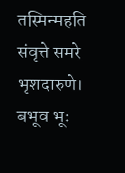तस्मिन्महति संवृत्ते समरे भृशदारुणे।
बभूव भूः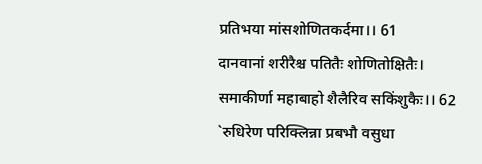प्रतिभया मांसशोणितकर्दमा।। 61
दानवानां शरीरैश्च पतितैः शोणितोक्षितैः।
समाकीर्णा महाबाहो शैलैरिव सकिंशुकैः।। 62
`रुधिरेण परिक्लिन्ना प्रबभौ वसुधा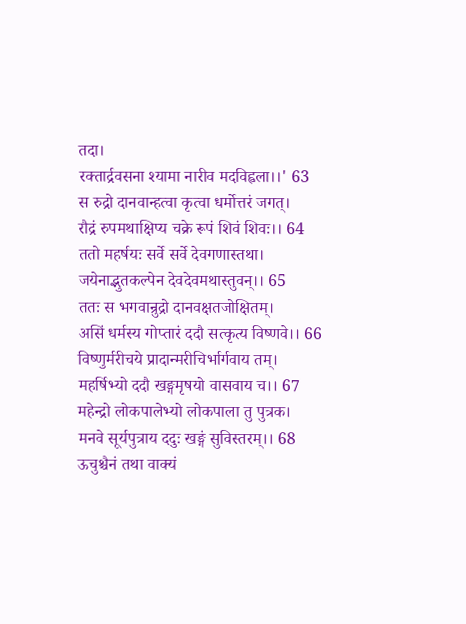तदा।
रक्तार्द्रवसना श्यामा नारीव मदविह्वला।।' 63
स रुद्रो दानवान्हत्वा कृत्वा धर्मोत्तरं जगत्।
रौद्रं रुपमथाक्षिप्य चक्रे रूपं शिवं शिवः।। 64
ततो महर्षयः सर्वे सर्वे देवगणास्तथा।
जयेनाद्भुतकल्पेन देवदेवमथास्तुवन्।। 65
ततः स भगवान्रुद्रो दानवक्षतजोक्षितम्।
असिं धर्मस्य गोप्तारं ददौ सत्कृत्य विष्णवे।। 66
विष्णुर्मरीचये प्रादान्मरीचिर्भार्गवाय तम्।
महर्षिभ्यो ददौ खङ्गमृषयो वासवाय च।। 67
महेन्द्रो लोकपालेभ्यो लोकपाला तु पुत्रक।
मनवे सूर्यपुत्राय ददुः खङ्गं सुविस्तरम्।। 68
ऊचुश्चैनं तथा वाक्यं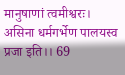मानुषाणां त्वमीश्वरः।
असिना धर्मगर्भेण पालयस्व प्रजा इति।। 69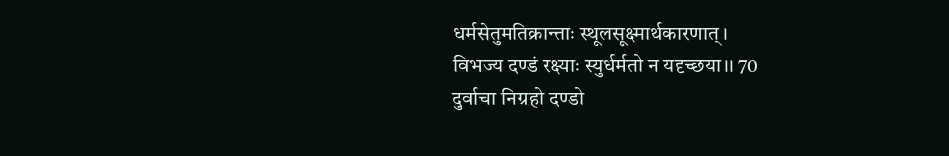धर्मसेतुमतिक्रान्ताः स्थूलसूक्ष्मार्थकारणात्।
विभज्य दण्डं रक्ष्याः स्युर्धर्मतो न यदृच्छया।। 70
दुर्वाचा निग्रहो दण्डो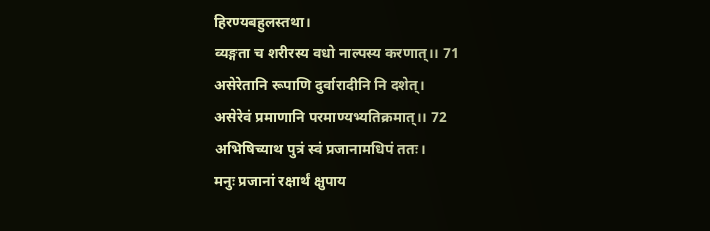हिरण्यबहुलस्तथा।
व्यङ्गता च शरीरस्य वधो नाल्पस्य करणात्।। 71
असेरेतानि रूपाणि दुर्वारादीनि नि दशेत्।
असेरेवं प्रमाणानि परमाण्यभ्यतिक्रमात्।। 72
अभिषिच्याथ पुत्रं स्वं प्रजानामधिपं ततः।
मनुः प्रजानां रक्षार्थं क्षुपाय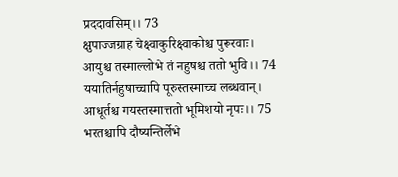प्रददावसिम्।। 73
क्षुपाज्जग्राह चेक्ष्वाकुरिक्ष्वाकोश्च पुरूरवाः।
आयुश्च तस्माल्लोभे तं नहुषश्च ततो भुवि।। 74
ययातिर्नहुषाच्चापि पूरुस्तस्माच्च लब्धवान्।
आधूर्तश्च गयस्तस्मात्ततो भूमिशयो नृपः।। 75
भरतश्चापि दौष्यन्तिर्लेभे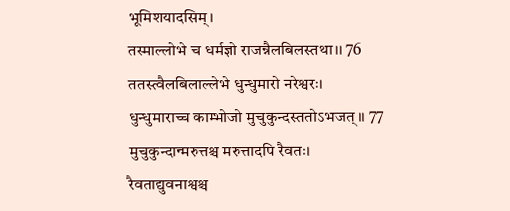भूमिशयादसिम्।
तस्माल्लोभे च धर्मज्ञो राजन्नैलबिलस्तथा।। 76
ततस्त्वैलबिलाल्लेभे धुन्धुमारो नरेश्वरः।
धुन्धुमाराच्च काम्भोजो मुचुकुन्दस्ततोऽभजत्।। 77
मुचुकुन्दान्मरुत्तश्च मरुत्तादपि रैवतः।
रैवताद्युवनाश्वश्च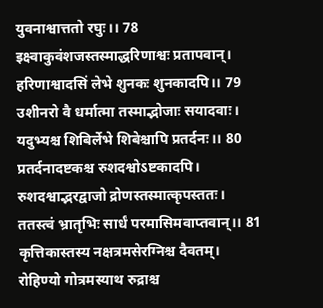युवनाश्वात्ततो रघुः।। 78
इक्ष्वाकुवंशजस्तस्माद्धरिणाश्वः प्रतापवान्।
हरिणाश्वादसिं लेभे शुनकः शुनकादपि।। 79
उशीनरो वै धर्मात्मा तस्माद्भोजाः सयादवाः।
यदुभ्यश्च शिबिर्लेभे शिबेश्चापि प्रतर्दनः।। 80
प्रतर्दनादष्टकश्च रुशदश्वोऽष्टकादपि।
रुशदश्वाद्भरद्वाजो द्रोणस्तस्मात्कृपस्ततः।
ततस्त्वं भ्रातृभिः सार्धं परमासिमवाप्तवान्।। 81
कृत्तिकास्तस्य नक्षत्रमसेरग्निश्च दैवतम्।
रोहिण्यो गोत्रमस्याथ रुद्राश्च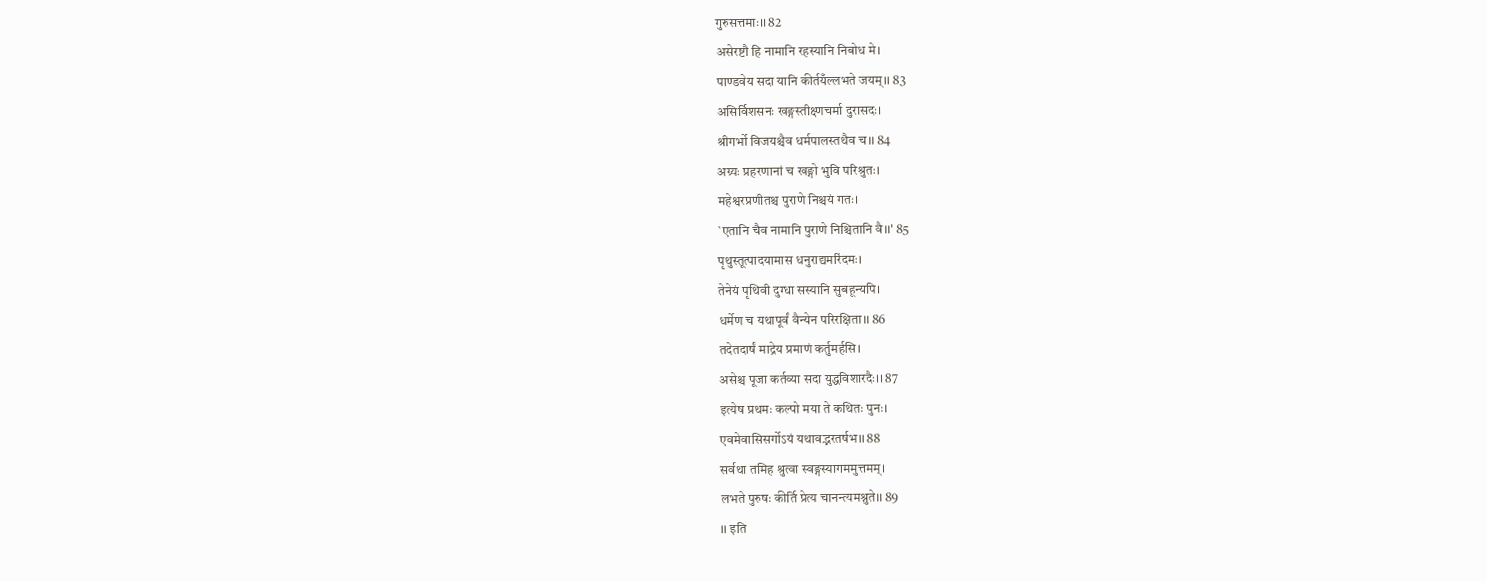गुरुसत्तमाः।। 82
असेरष्टौ हि नामानि रहस्यानि निबोध मे।
पाण्डवेय सदा यानि कीर्तयँल्लभते जयम्।। 83
असिर्विशसनः खङ्गस्तीक्ष्णचर्मा दुरासदः।
श्रीगर्भो विजयश्चैव धर्मपालस्तथैव च।। 84
अग्र्यः प्रहरणानां च खङ्गो भुवि परिश्रुतः।
महेश्वरप्रणीतश्च पुराणे निश्चयं गतः।
`एतानि चैव नामानि पुराणे निश्चितानि वै।।' 85
पृथुस्तूत्पादयामास धनुराद्यमरिंदमः।
तेनेयं पृथिवी दुग्धा सस्यानि सुबहून्यपि।
धर्मेण च यथापूर्वं वैन्येन परिरक्षिता।। 86
तदेतदार्षं माद्रेय प्रमाणं कर्तुमर्हसि।
असेश्च पूजा कर्तव्या सदा युद्धविशारदैः।। 87
इत्येष प्रथमः कल्पो मया ते कथितः पुनः।
एवमेवासिसर्गोऽयं यथावद्भरतर्षभ।। 88
सर्वथा तमिह श्रुत्वा स्वङ्गस्यागममुत्तमम्।
लभते पुरुषः कीर्ति प्रेत्य चानन्त्यमश्नुते।। 89
।। इति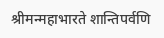श्रीमन्महाभारते शान्तिपर्वणि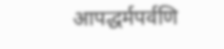आपद्धर्मपर्वणि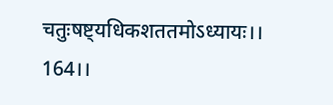चतुःषष्ट्यधिकशततमोऽध्यायः।। 164।।